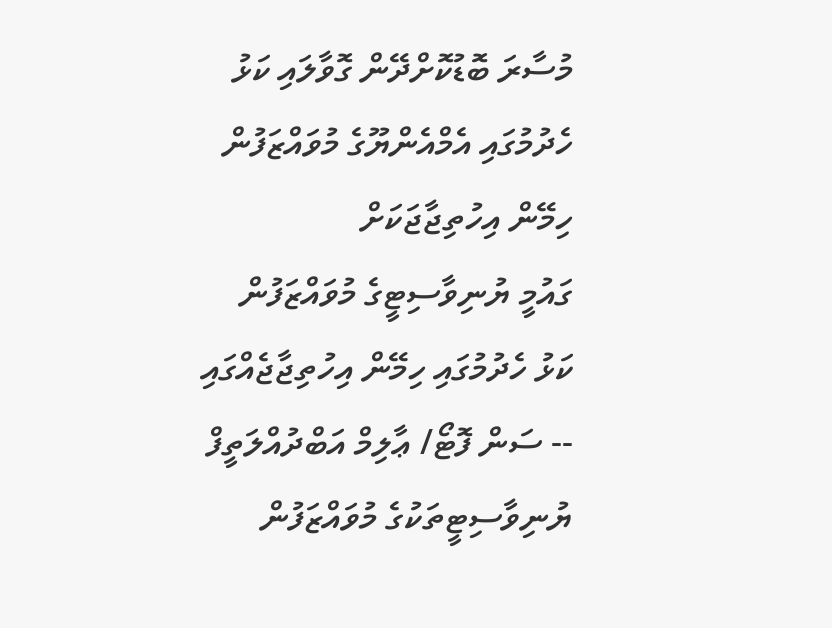މުސާރަ ބޮޑުކޮށްދޭން ގޮވާލައި ކަޅު ހެދުމުގައި އެމްއެންޔޫގެ މުވައްޒަފުން ހިމޭން އިހުތިޖާޖަކަށް
ގައުމީ ޔުނިވާސިޓީގެ މުވައްޒަފުން ކަޅު ހެދުމުގައި ހިމޭން އިހުތިޖާޖެއްގައި -- ސަން ފޮޓޯ/ ޢާލިމް އަބްދުއްލަތީފް
ޔުނިވާސިޓީތަކުގެ މުވައްޒަފުން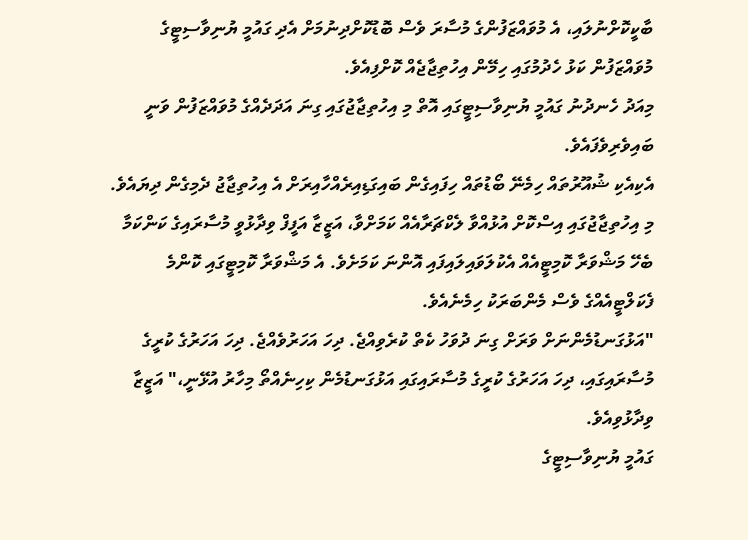ބާކީކޮށްނުލައި، އެ މުވައްޒަފުންގެ މުސާރަ ވެސް ބޮޑުކޮށްދިނުމަށް އެދި ގައުމީ ޔުނިވާސިޓީގެ މުވައްޒަފުން ކަޅު ހެދުމުގައި ހިމޭން އިހުތިޖާޖެއް ކޮށްފިއެވެ.
މިއަދު ހެނދުނު ގައުމީ ޔުނިވާސިޓީގައި އޮތް މި އިހުތިޖާޖުގައި ގިނަ އަދަދެއްގެ މުވައްޒަފުން ވަނީ ބައިވެރިވެފައެވެ.
އެކިއެކި ޝުއޫރުތައް ހިމެނޭ ބޯޑުތައް ހިފައިގެން ބައިގަޑިއިރެއްހާއިރަށް އެ އިހުތިޖާޖު ދެމިގެން ދިޔައެވެ.
މި އިހުތިޖާޖުގައި އިސްކޮށް އުޅުއްވާ ލެކްޗަރާއެއް ކަމަށްވާ، އަޒީޒާ އަފީފް ވިދާޅުވީ މުސާރައިގެ ކަންކަމާ ބެހޭ މަޝްވަރާ ކޮމިޓީއެއް އެކުލަވައިލައިފައި އޮންނަ ކަމަށެވެ. އެ މަޝްވަރާ ކޮމިޓީގައި ކޮންމެ ފެކަލްޓީއެއްގެ ވެސް މެންބަރަކު ހިމެނެއެވެ.
"އަޅުގަނޑުމެންނަށް ވަރަށް ގިނަ ދުވަހު ކެތް ކުރެވިއްޖެ. ދިހަ އަހަރުވެއްޖެ. ދިހަ އަހަރުގެ ކުރީގެ މުސާރައިގައި، ދިހަ އަހަރުގެ ކުރީގެ މުސާރައިގައި އަޅުގަނޑުމެން ކިހިނެއްތޯ މިހާރު އުޅޭނީ،" އަޒީޒާ ވިދާޅުވިއެވެ.
ގައުމީ ޔުނިވާސިޓީގެ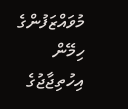މުވައްޒަފުންގެ ހިމޭން އިހުތިޖާޖުގެ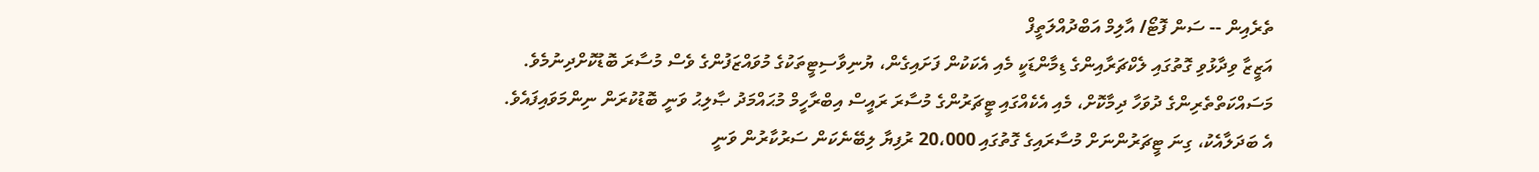ތެރެއިން -- ސަން ފޮޓޯ/ އާލިމް އަބްދުއްލަތީފް
އަޒީޒާ ވިދާޅުވި ގޮތުގައި ލެކްޗަރާއިންގެ ޑިމާންޑަކީ މެއި އެކަކުން ފަށައިގެން، ޔުނިވާސިޓީތަކުގެ މުވައްޒަފުންގެ ވެސް މުސާރަ ބޮޑުކޮށްދިނުމެވެ.
މަސައްކަތްތެރިންގެ ދުވަހާ ދިމާކޮށް، މެއި އެކެއްގައި ޓީޗަރުންގެ މުސާރަ ރައީސް އިބްރާހީމް މުޙައްމަދު ޞާލިޙު ވަނީ ބޮޑުކުރަން ނިންމަވައިފައެވެ.
އެ ބަދަލާއެކު، ގިނަ ޓީޗަރުންނަށް މުސާރައިގެ ގޮތުގައި 20،000 ރުފިޔާ ލިބޭނެކަން ސަރުކާރުން ވަނީ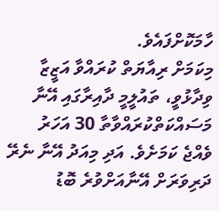ހާމަކޮށްފައެވެ.
މިކަމަށް ރިއާޔަތް ކުރައްވާ އަޒީޒާ ވިދާޅުވީ، ތައުލީމީ ދާއިރާގައި އޭނާ މަސައްކަތްކުރައްވާތާ 30 އަހަރު ވެއްޖެ ކަމަށެވެ. އަދި މިއަދު އޭނާ ނެރޭ ދަރިވަރަށް އޭނާއަށްވުރެ ބޮޑު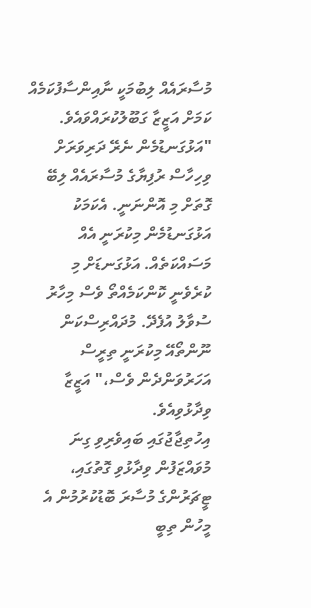މުސާރައެއް ލިބުމަކީ ނާއިންސާފުކަމެއް ކަމަށް އަޒީޒާ ގަބޫލުކުރައްވައެވެ.
"އަޅުގަނޑުމެން ނެރޭ ދަރިވަރަށް ވިހިހާސް ރުފިޔާގެ މުސާރައެއް ލިބޭ ގޮތަށް މި އޮންނަނީ. އެކަމަކު އަޅުގަނޑުމެން މިކުރަނީ އެއް މަސައްކަތެއް. އަޅުގަނޑަށް މި ކުރެވެނީ ކޮންކަމެއްތޯ ވެސް މިހާރު ސުވާލު އުފެދޭ. މުދައްރިސްކަން ނޫންތޯއޭ މިކުރަނީ ތިރީސް އަހަރުވަންދެން ވެސް،" އަޒީޒާ ވިދާޅުވިއެވެ.
އިހުތިޖާޖުގައި ބައިވެރިވި ގިނަ މުވައްޒަފުން ވިދާޅުވި ގޮތުގައި، ޓީޗަރުންގެ މުސާރަ ބޮޑުކުރުމުން އެ މީހުން ތިބީ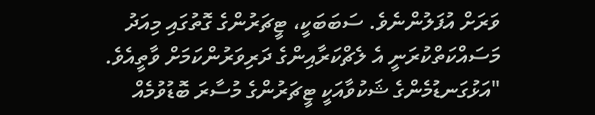ވަރަށް އުފަލުންނެވެ. ސަބަބަކީ، ޓީޗަރުންގެ ގޮތުގައި މިއަދު މަސައްކަތްކުރަނީ އެ ލެޗްކަރާއިންގެ ދަރިވަރުންކަމަށް ވާތީއެވެ.
"އަޅުގަނޑުމެންގެ ޝަކުވާއަކީ ޓީޗަރުންގެ މުސާރަ ބޮޑުވުމެއް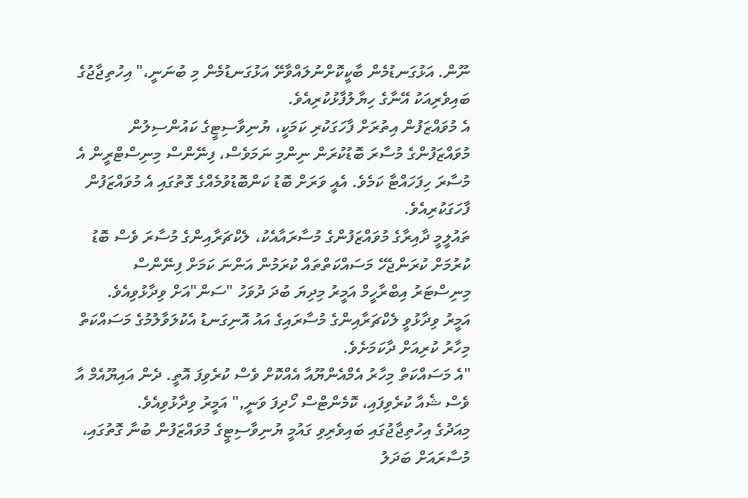ނޫން. އަޅުގަނޑުމެން ބާކީކޮށްނުލައްވާށޭ އަޅުގަނޑުމެން މި ބުނަނީ،" އިހުތިޖާޖުގެ ބައިވެރިއަކު އޭނާގެ ހިޔާލުފާޅުކުރިއެވެ.
އެ މުވައްޒަފުން އިތުރަށް ފާހަގަކުރި ކަމަކީ، ޔުނިވާސިޓީގެ ކައުންސިލުން މުވައްޒަފުންގެ މުސާރަ ބޮޑުކުރަން ނިންމި ނަމަވެސް، ފިނޭންސް މިނިސްޓްރީން އެ މުސާރަ ހިފަހައްޓާ ކަމެވެ. އެއީ ވަރަށް ބޮޑު ކަންބޮޑުވުމެއްގެ ގޮތުގައި އެ މުވައްޒަފުން ފާހަގަކުރިއެވެ.
ތައުލީމީ ދާއިރާގެ މުވައްޒަފުންގެ މުސާރައާއެކު، ލެކްޗަރާއިންގެ މުސާރަ ވެސް ބޮޑު ކުރުމަށް ކުރަންޖެހޭ މަސައްކަތްތައް ކުރަމުން އަންނަ ކަމަށް ފިނޭންސް މިނިސްޓަރު އިބްރާހީމް އަމީރު މިދިޔަ ބުދަ ދުވަހު "ސަން"އަށް ވިދާޅުވިއެވެ.
އަމީރު ވިދާޅުވީ ލެކްޗަރާއިންގެ މުސާރައިގެ އައު އޮނިގަނޑު އެކުލަވާލުމުގެ މަސައްކަތް މިހާރު ކުރިއަށް ދާކަމަށެވެ.
"އެ މަސައްކަތް މިހާރު އެމްއެންޔޫއާ އެއްކޮށް ވެސް ކުރެވިފަ އޮތީ. ދެން އައިޔޫއެމް އާ ވެސް ޝެއާ ކުރެވިފައި، ކޮމެންޓްސް ހޯދިފަ ވަނީ," އަމީރު ވިދާޅުވިއެވެ.
މިއަދުގެ އިހުތިޖާޖުގައި ބައިވެރިވި ގައުމީ ޔުނިވާސިޓީގެ މުވައްޒަފުން ބުނާ ގޮތުގައި، މުސާރައަށް ބަދަލު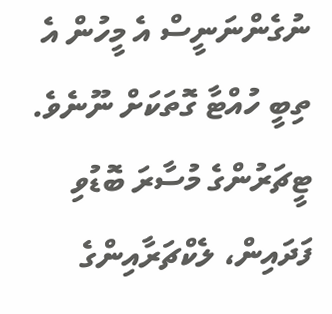ނުގެންނަނީސް އެ މީހުން އެ ތިބީ ހުއްޓާ ގޮތަކަށް ނޫނެވެ. ޓީޗަރުންގެ މުސާރަ ބޮޑުވި ފަދައިން، ލެކްޗަރާއިންގެ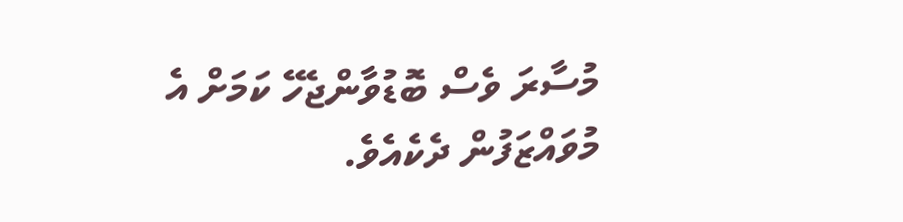މުސާރަ ވެސް ބޮޑުވާންޖެހޭ ކަމަށް އެ މުވައްޒަފުން ދެކެއެވެ.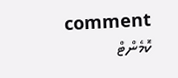comment ކޮމެންޓް